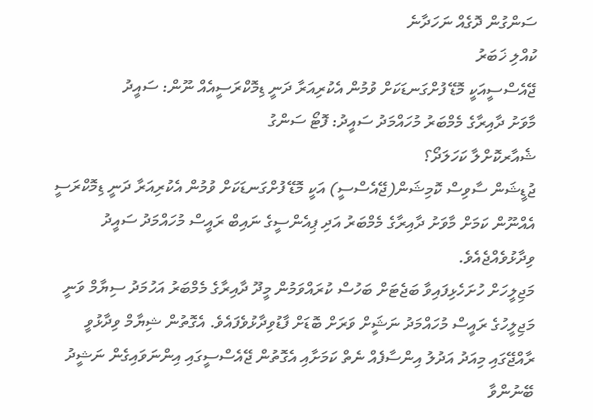ސަންގުން ދޮގެއް ނަހަދާނެ
ކުއްލި ޚަބަރު
ޖޭއެސްސީއަކީ މޮޑޭ ފުށްގަނޑަކަށް ވުމުން އެކުރިއަރާ ދަނީ ޑިމޮކްރަސީއެއް ނޫން: ސައީދު
މާވަށު ދާއިރާގެ މެމްބަރު މުހައްމަދު ސައީދު: ފޮޓޯ ސަންގު
ޝެއާރކޮށްލާ ކަހަލަދޯ؟
ޖުޑީޝަން ސާވިސް ކޮމިޝަން(ޖޭއެސްސީ) އަކީ މޮޑޭ ފުށްގަނޑަކަށް ވުމުން އެކުރިއަރާ ދަނީ ޑިމޮކްރަސީ އެއްނޫން ކަމަށް މާވަށު ދާއިރާގެ މެމްބަރު އަދި ޕިއެންސީގެ ނައިބް ރައީސް މުހައްމަދު ސައީދު ވިދާޅުވެއްޖެއެވެ.
މަޖިލީހަށް ހުށަހެޅިފައިވާ ބަޖެޓަށް ބަހުސް ކުރައްވަމުން މީދޫ ދާއިރާގެ މެމްބަރު އަހުމަދު ސިޔާމް ވަނީ މަޖިލީހުގެ ރައީސް މުހައްމަދު ނަޝީަށް ވަރަށް ބޮޑަށް ފާޑުވިދާޅުވެފައެވެ. އެގޮތުން ޝިޔާމް ވިދާޅުވީ ރާއްޖޭގައި މިއަދު އަދުލު އިންސާފެއް ނެތް ކަމަށާއި އެގޮތުން ޖޭއެސްސީގައި އިންނަވައިގެން ނަޝީދު ބޭނުންވާ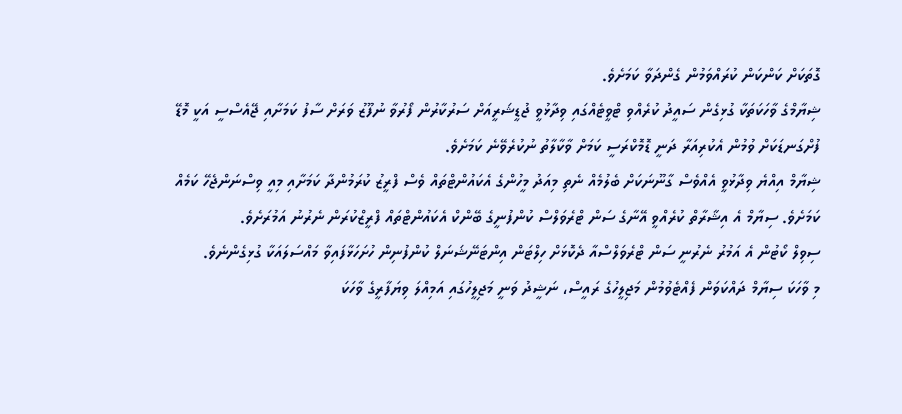ގޮތަކަށް ކަންކަން ކުރައްވަމުން ގެންދަވާ ކަމަށެވެ.
ޝިޔާމްގެ ވާހަކަތަކާ ގުޅިގެން ސައީދު ކުރެއްވި ޓްވީޓެއްގައި ވިދާޅުވީ ޖުޑީޝަރީއަށް ސަރުކާރުން ފޯރުވާ ނުފޫޒު ވަރަށް ސާފު ކަމަށާއި ޖޭއެސްސީ އަކީ މޮޑޭ ފުށްގަނޑަކަށް ވުމުން އެކުރިއަރާ ދަނީ ޑޮމޮކްރަސީ ކަމަށް ވާކާލާތު ނުކުރެވޭނެ ކަމަށެވެ.
ޝިޔާމް އިއްޔެ ވިދާޅުވީ އެއްވެސް ގާނޫނަކަށް ބެލުމެއް ނެތި މިއަދު މީހުންގެ އެކައުންޓްތައް ވެސް ފްރީޒު ކުރަމުންދާ ކަމަށާއި މިއީ ވިސްނަންޖެހޭ ކަމެއް ކަމަށެވެ. ސިޔާމް އެ އިޝާރާތް ކުރެއްވީ އޭނާގެ ސަން ޓްރެވަލްސް ކުންފުނީގެ ބޭންކް އެކައުންޓްތައް ފްރީޒްކުރަން ނެރުނު އަމުރަށެވެ.
ސިވިލް ކޯޓުން އެ އަމުރު ނެރުނީ ސަން ޓްރެވަލްސްއާ ދެކޮޅަށް ހިލްޓަން އިންޓަނޭޝަނަލް ކުންފުނިން ހުށަހަޅާފައިވާ މައްސަލައަކާ ގުޅިގެންނެވެ.
މި ވާހަކަ ސިޔާމް ދައްކަވަން ފެއްޓެވުމުން މަޖިލީހުގެ ރައީސް، ނަޝީދު ވަނީ މަޖިލީހުގައި އަމިއްލަ ވިޔަފާރީގެ ވާހަކަ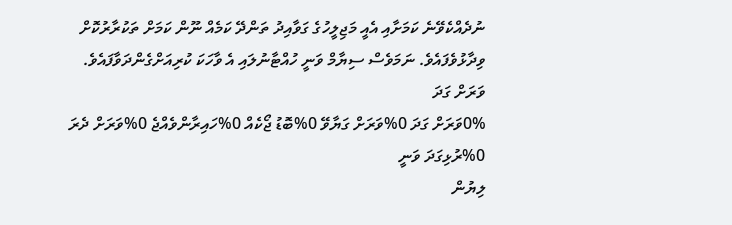ނުދެއްކެވޭނެ ކަމަށާއި އެއީ މަޖިލީހުގެ ގަވާއިދު ތަންދޭ ކަމެއް ނޫން ކަމަށް ތަކުރާރުކޮށް ވިދާޅުވެފައެވެ. ނަމަވެސް ސިޔާމް ވަނީ ހުއްޓާނުލައި އެ ވާހަކަ ކުރިއަށްގެންދަވާފައެވެ.
ވަރަށް ގަދަ
0%ވަރަށް ގަދަ 0%ވަރަށް ގަޔާވޭ 0%ބޮޑު ޖޯކެއް 0%ހައިރާންވެއްޖެ 0%ވަރަށް ދެރަ 0%ރުޅިގަދަ ވަނީ
ލިޔުން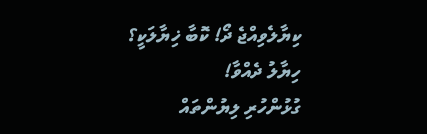ކިޔާލެވިއްޖެ ދޯ! ކޮބާ ޚިޔާލަކީ؟
ހިޔާލު ދެއްވާ!
ގުޅުންހުރި ލިޔުންތައް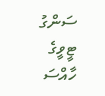ސަންގު ޓީވީގެ ހާއްސަ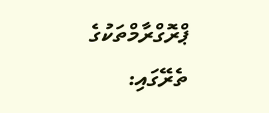ޕްރޮގްރާމްތަކުގެ ތެރޭގައި: